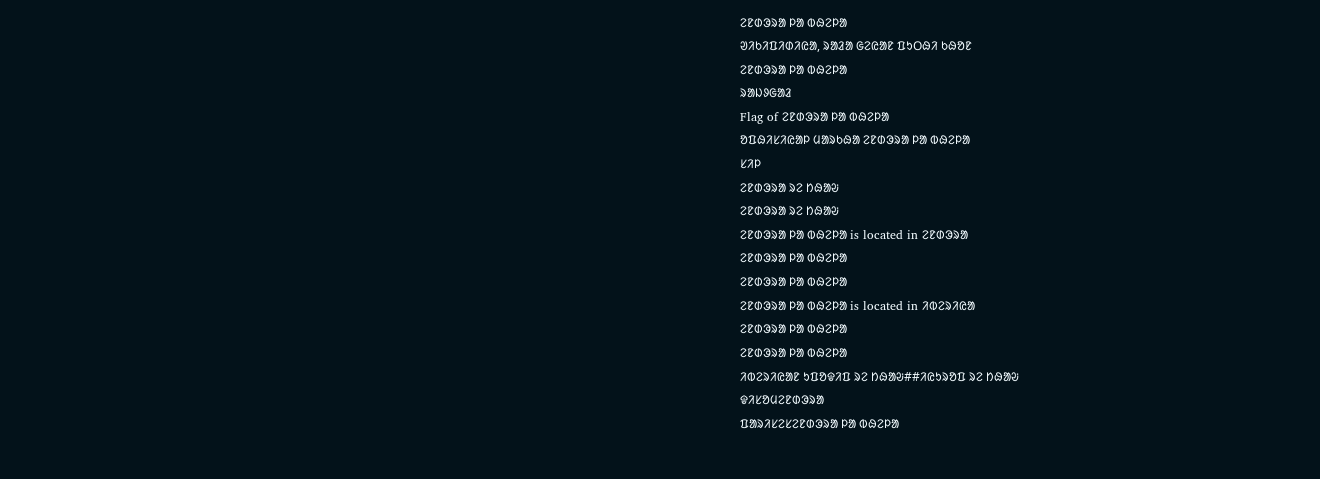ᱮᱱᱰᱳᱨᱟ ᱞᱟ ᱵᱷᱮᱞᱟ
ᱣᱤᱠᱤᱯᱤᱰᱤᱭᱟ, ᱨᱟᱲᱟ ᱜᱮᱭᱟᱱ ᱯᱩᱛᱷᱤ ᱠᱷᱚᱱ
ᱮᱱᱰᱳᱨᱟ ᱞᱟ ᱵᱷᱮᱞᱟ
ᱨᱟᱡᱽᱜᱟᱲ
Flag of ᱮᱱᱰᱳᱨᱟ ᱞᱟ ᱵᱷᱮᱞᱟ
ᱚᱯᱷᱤᱥᱤᱭᱟᱞ ᱢᱟᱨᱠᱷᱟ ᱮᱱᱰᱳᱨᱟ ᱞᱟ ᱵᱷᱮᱞᱟ
ᱥᱤᱞ
ᱮᱱᱰᱳᱨᱟ ᱨᱮ ᱴᱷᱟᱶ
ᱮᱱᱰᱳᱨᱟ ᱨᱮ ᱴᱷᱟᱶ
ᱮᱱᱰᱳᱨᱟ ᱞᱟ ᱵᱷᱮᱞᱟ is located in ᱮᱱᱰᱳᱨᱟ
ᱮᱱᱰᱳᱨᱟ ᱞᱟ ᱵᱷᱮᱞᱟ
ᱮᱱᱰᱳᱨᱟ ᱞᱟ ᱵᱷᱮᱞᱟ
ᱮᱱᱰᱳᱨᱟ ᱞᱟ ᱵᱷᱮᱞᱟ is located in ᱤᱵᱮᱨᱤᱭᱟ
ᱮᱱᱰᱳᱨᱟ ᱞᱟ ᱵᱷᱮᱞᱟ
ᱮᱱᱰᱳᱨᱟ ᱞᱟ ᱵᱷᱮᱞᱟ
ᱤᱵᱮᱨᱤᱭᱟᱱ ᱩᱯᱚᱫᱤᱯ ᱨᱮ ᱴᱷᱟᱶ##ᱤᱭᱩᱨᱚᱯ ᱨᱮ ᱴᱷᱟᱶ
ᱫᱤᱥᱚᱢᱮᱱᱰᱳᱨᱟ
ᱯᱟᱨᱤᱥᱮᱥᱮᱱᱰᱳᱨᱟ ᱞᱟ ᱵᱷᱮᱞᱟ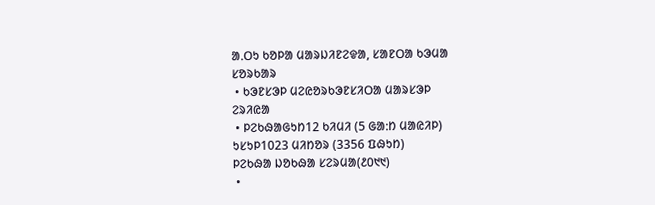ᱟᱹᱛᱩ ᱠᱚᱞᱟ ᱢᱟᱨᱡᱤᱱᱮᱫᱟ, ᱥᱟᱱᱛᱟ ᱠᱳᱢᱟ
ᱥᱚᱨᱠᱟᱨ
 • ᱠᱳᱱᱥᱳᱞ ᱢᱮᱭᱚᱨᱠᱳᱱᱥᱤᱛᱟ ᱢᱟᱨᱥᱳᱞ
ᱮᱨᱤᱭᱟ
 • ᱞᱮᱠᱷᱟᱜᱩᱴ12 ᱠᱤᱢᱤ (5 ᱜᱟᱺᱴ ᱢᱟᱭᱤᱞ)
ᱩᱥᱩᱞ1023 ᱢᱤᱴᱚᱨ (3356 ᱯᱷᱩᱴ)
ᱞᱮᱠᱷᱟ ᱡᱚᱠᱷᱟ ᱥᱮᱨᱢᱟ(᱒᱐᱑᱑)
 •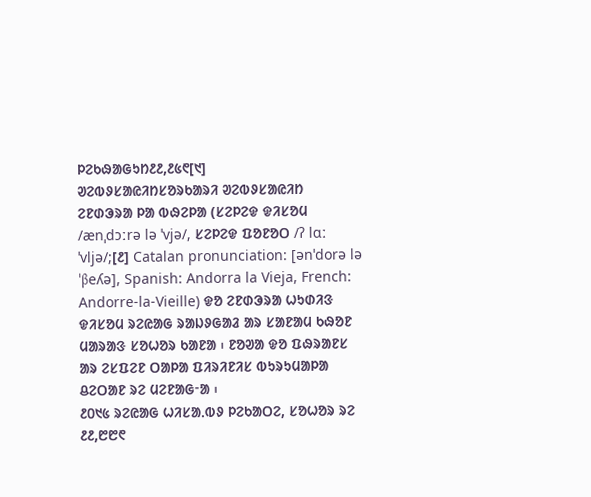ᱞᱮᱠᱷᱟᱜᱩᱴ᱒᱒,᱒᱕᱖[᱑]
ᱣᱮᱵᱽᱥᱟᱭᱤᱴᱥᱚᱨᱠᱟᱨᱤ ᱣᱮᱵᱽᱥᱟᱭᱤᱴ
ᱮᱱᱰᱳᱨᱟ ᱞᱟ ᱵᱷᱮᱞᱟ (ᱥᱮᱞᱮᱫ ᱫᱤᱥᱚᱢ /ænˌdɔːrə lə ˈvjə/, ᱥᱮᱞᱮᱫ ᱯᱚᱱᱚᱛ /ʔ lɑː ˈvljə/;[᱒] Catalan pronunciation: [ənˈdorə lə ˈβeʎə], Spanish: Andorra la Vieja, French: Andorre-la-Vieille) ᱫᱚ ᱮᱱᱰᱳᱨᱟ ᱦᱩᱰᱤᱝ ᱫᱤᱥᱚᱢ ᱨᱮᱭᱟᱜ ᱨᱟᱡᱽᱜᱟᱲ ᱟᱨ ᱥᱟᱱᱟᱢ ᱠᱷᱚᱱ ᱢᱟᱨᱟᱝ ᱥᱚᱦᱚᱨ ᱠᱟᱱᱟ ᱾ ᱱᱚᱣᱟ ᱫᱚ ᱯᱷᱨᱟᱱᱥ ᱟᱨ ᱮᱥᱯᱮᱱ ᱛᱟᱞᱟ ᱯᱤᱨᱤᱱᱤᱥ ᱵᱩᱨᱩᱢᱟᱞᱟ ᱪᱮᱛᱟᱱ ᱨᱮ ᱢᱮᱱᱟᱜᱼᱟ ᱾
᱒᱐᱑᱕ ᱨᱮᱭᱟᱜ ᱦᱤᱥᱟᱹᱵᱽ ᱞᱮᱠᱟᱛᱮ, ᱥᱚᱦᱚᱨ ᱨᱮ ᱒᱒,᱘᱘᱖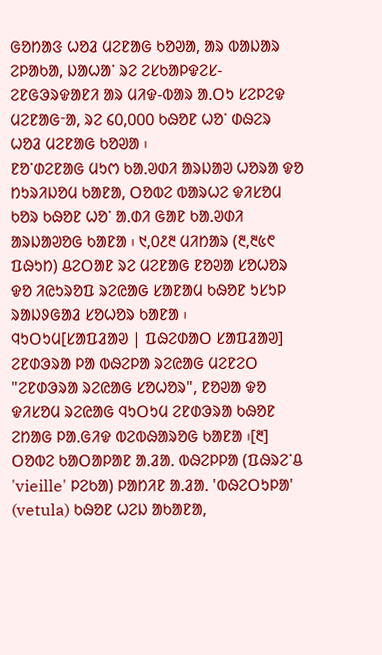ᱜᱚᱴᱟᱝ ᱦᱚᱲ ᱢᱮᱱᱟᱜ ᱠᱚᱣᱟ, ᱟᱨ ᱵᱟᱡᱟᱨ ᱮᱞᱟᱠᱟ, ᱡᱟᱦᱟᱸ ᱨᱮ ᱮᱥᱠᱟᱞᱫᱮᱥ-ᱮᱱᱜᱳᱨᱫᱟᱱᱤ ᱟᱨ ᱢᱤᱫ-ᱵᱟᱨ ᱟᱹᱛᱩ ᱥᱮᱞᱮᱫ ᱢᱮᱱᱟᱜᱼᱟ, ᱨᱮ ᱔᱐,᱐᱐᱐ ᱠᱷᱚᱱ ᱦᱚᱸ ᱰᱷᱮᱨ ᱦᱚᱲ ᱢᱮᱱᱟᱜ ᱠᱚᱣᱟ ᱾
ᱱᱚᱸᱰᱮᱱᱟᱜ ᱢᱩᱬ ᱠᱟᱹᱣᱰᱤ ᱟᱨᱡᱟᱣ ᱦᱚᱨᱟ ᱫᱚ ᱴᱩᱨᱤᱡᱚᱢ ᱠᱟᱱᱟ, ᱛᱚᱵᱮ ᱵᱟᱨᱦᱮ ᱫᱤᱥᱚᱢ ᱠᱚᱨ ᱠᱷᱚᱱ ᱦᱚᱸ ᱟᱹᱰᱤ ᱜᱟᱱ ᱠᱟᱹᱣᱰᱤ ᱟᱨᱡᱟᱣᱚᱜ ᱠᱟᱱᱟ ᱾ ᱑,᱐᱒᱓ ᱢᱤᱴᱟᱨ (᱓,᱓᱕᱖ ᱯᱷᱩᱴ) ᱪᱮᱛᱟᱱ ᱨᱮ ᱢᱮᱱᱟᱜ ᱱᱚᱣᱟ ᱥᱚᱦᱚᱨ ᱫᱚ ᱤᱭᱩᱨᱚᱯ ᱨᱮᱭᱟᱜ ᱥᱟᱱᱟᱢ ᱠᱷᱚᱱ ᱩᱥᱩᱞ ᱨᱟᱡᱽᱜᱟᱲ ᱥᱚᱦᱚᱨ ᱠᱟᱱᱟ ᱾
ᱧᱩᱛᱩᱢ[ᱥᱟᱯᱲᱟᱣ | ᱯᱷᱮᱰᱟᱛ ᱥᱟᱯᱲᱟᱣ]
ᱮᱱᱰᱳᱨᱟ ᱞᱟ ᱵᱷᱮᱞᱟ ᱨᱮᱭᱟᱜ ᱢᱮᱱᱮᱛ "ᱮᱱᱰᱳᱨᱟ ᱨᱮᱭᱟᱜ ᱥᱚᱦᱚᱨ", ᱱᱚᱣᱟ ᱫᱚ ᱫᱤᱥᱚᱢ ᱨᱮᱭᱟᱜ ᱧᱩᱛᱩᱢ ᱮᱱᱰᱳᱨᱟ ᱠᱷᱚᱱ ᱮᱴᱟᱜ ᱞᱟᱹᱜᱤᱫ ᱵᱮᱵᱷᱟᱨᱚᱜ ᱠᱟᱱᱟ ᱾[᱓] ᱛᱚᱵᱮ ᱠᱟᱛᱟᱞᱟᱱ ᱟᱹᱲᱟᱹ ᱵᱷᱮᱞᱞᱟ (ᱯᱷᱨᱮᱸᱪ 'vieille' ᱞᱮᱠᱟ) ᱞᱟᱴᱤᱱ ᱟᱹᱲᱟᱹ 'ᱵᱷᱮᱛᱩᱞᱟ' (vetula) ᱠᱷᱚᱱ ᱦᱮᱡ ᱟᱠᱟᱱᱟ,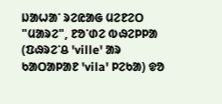ᱡᱟᱦᱟᱸ ᱨᱮᱭᱟᱜ ᱢᱮᱱᱮᱛ "ᱢᱟᱨᱮ", ᱱᱚᱸᱰᱮ ᱵᱷᱮᱞᱞᱟ (ᱯᱷᱨᱮᱸᱪ 'ville' ᱟᱨ ᱠᱟᱛᱟᱞᱟᱱ 'vila' ᱞᱮᱠᱟ) ᱫᱚ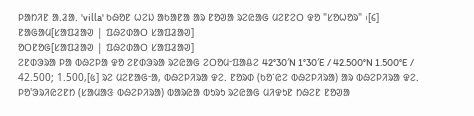ᱞᱟᱴᱤᱱ ᱟᱹᱲᱟᱹ 'villa' ᱠᱷᱚᱱ ᱦᱮᱡ ᱟᱠᱟᱱᱟ ᱟᱨ ᱱᱚᱣᱟ ᱨᱮᱭᱟᱜ ᱢᱮᱱᱮᱛ ᱫᱚ "ᱥᱚᱦᱚᱨ" ᱾[᱔]
ᱱᱟᱜᱟᱢ[ᱥᱟᱯᱲᱟᱣ | ᱯᱷᱮᱰᱟᱛ ᱥᱟᱯᱲᱟᱣ]
ᱚᱛᱱᱚᱜ[ᱥᱟᱯᱲᱟᱣ | ᱯᱷᱮᱰᱟᱛ ᱥᱟᱯᱲᱟᱣ]
ᱮᱱᱰᱳᱨᱟ ᱞᱟ ᱵᱷᱮᱞᱟ ᱫᱚ ᱮᱱᱰᱳᱨᱟ ᱨᱮᱭᱟᱜ ᱮᱛᱚᱢᱼᱯᱟᱪᱮ 42°30′N 1°30′E / 42.500°N 1.500°E / 42.500; 1.500,[᱕] ᱨᱮ ᱢᱮᱱᱟᱜᱼᱟ, ᱵᱷᱮᱞᱤᱨᱟ ᱫᱮᱹ ᱱᱚᱨᱰ (ᱠᱚᱸᱭᱮ ᱵᱷᱮᱞᱤᱨᱟ) ᱟᱨ ᱵᱷᱮᱞᱤᱨᱟ ᱫᱮᱹ ᱞᱚ'ᱳᱨᱤᱭᱮᱱᱴ (ᱥᱟᱢᱟᱝ ᱵᱷᱮᱞᱤᱨᱟ) ᱵᱟᱨᱭᱟ ᱵᱩᱨᱩ ᱨᱮᱭᱟᱜ ᱢᱤᱫᱩᱱ ᱴᱷᱮᱱ ᱱᱚᱣᱟ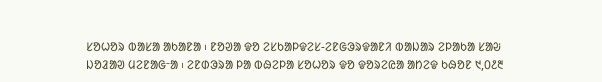ᱥᱚᱦᱚᱨ ᱵᱟᱥᱟ ᱟᱠᱟᱱᱟ ᱾ ᱱᱚᱣᱟ ᱫᱚ ᱮᱥᱠᱟᱞᱫᱮᱥ-ᱮᱱᱜᱳᱨᱫᱟᱱᱤ ᱵᱟᱡᱟᱨ ᱮᱞᱟᱠᱟ ᱥᱟᱶ ᱡᱚᱲᱟᱣ ᱢᱮᱱᱟᱜᱼᱟ ᱾ ᱮᱱᱰᱳᱨᱟ ᱞᱟ ᱵᱷᱮᱞᱟ ᱥᱚᱦᱚᱨ ᱫᱚ ᱫᱚᱨᱮᱭᱟ ᱟᱴᱮᱫ ᱠᱷᱚᱱ ᱑,᱐᱒᱓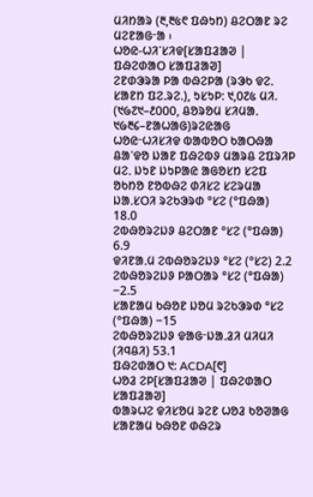ᱢᱤᱴᱟᱨ (᱓,᱓᱕᱖ ᱯᱷᱩᱴ) ᱪᱮᱛᱟᱱ ᱨᱮ ᱢᱮᱱᱟᱜᱼᱟ ᱾
ᱦᱚᱭ-ᱦᱤᱸᱥᱤᱫ[ᱥᱟᱯᱲᱟᱣ | ᱯᱷᱮᱰᱟᱛ ᱥᱟᱯᱲᱟᱣ]
ᱮᱱᱰᱳᱨᱟ ᱞᱟ ᱵᱷᱮᱞᱟ (ᱨᱳᱠ ᱫᱮᱹ ᱥᱟᱱᱴ ᱯᱮᱹᱨᱮᱹ), ᱩᱥᱩᱞ: ᱑,᱐᱗᱕ ᱢᱤ. (᱑᱙᱗᱑–᱒᱐᱐᱐, ᱪᱚᱨᱚᱢ ᱥᱤᱢᱟᱹ ᱑᱙᱓᱔–ᱱᱟᱦᱟᱜ)ᱨᱮᱭᱟᱜ ᱦᱚᱭᱼᱦᱤᱥᱤᱫ ᱵᱟᱵᱚᱛ ᱠᱟᱛᱷᱟ
ᱪᱟᱸᱫᱚ ᱡᱟᱱ ᱯᱷᱮᱵᱽ ᱢᱟᱨᱪ ᱮᱯᱨᱤᱞ ᱢᱮᱹ ᱡᱩᱱ ᱡᱩᱞᱟᱭ ᱟᱜᱚᱥᱴ ᱥᱮᱯ ᱚᱠᱴᱚ ᱱᱚᱵᱷᱮ ᱰᱤᱥᱮ ᱥᱮᱨᱢᱟ
ᱡᱟᱹᱥᱛᱤ ᱨᱮᱠᱳᱨᱰ °ᱥᱮ (°ᱯᱷᱟ) 18.0
ᱮᱵᱷᱚᱨᱮᱡᱽ ᱪᱮᱛᱟᱱ °ᱥᱮ (°ᱯᱷᱟ) 6.9
ᱫᱤᱱᱟᱹᱢ ᱮᱵᱷᱚᱨᱮᱡᱽ °ᱥᱮ (°ᱥᱮ) 2.2
ᱮᱵᱷᱚᱨᱮᱡᱽ ᱞᱟᱛᱟᱨ °ᱥᱮ (°ᱯᱷᱟ) −2.5
ᱥᱟᱱᱟᱢ ᱠᱷᱚᱱ ᱡᱚᱢ ᱨᱮᱠᱳᱨᱰ °ᱥᱮ (°ᱯᱷᱟ) −15
ᱮᱵᱷᱚᱨᱮᱡᱽ ᱫᱟᱜᱼᱡᱟᱹᱲᱤ ᱢᱤᱢᱤ (ᱤᱧᱪᱤ) 53.1
ᱯᱷᱮᱰᱟᱛ ᱑: ACDA[᱖]
ᱦᱚᱲ ᱮᱞ[ᱥᱟᱯᱲᱟᱣ | ᱯᱷᱮᱰᱟᱛ ᱥᱟᱯᱲᱟᱣ]
ᱵᱟᱨᱦᱮ ᱫᱤᱥᱚᱢ ᱨᱮᱱ ᱦᱚᱲ ᱠᱚᱣᱟᱜ ᱥᱟᱱᱟᱢ ᱠᱷᱚᱱ ᱰᱷᱮᱨ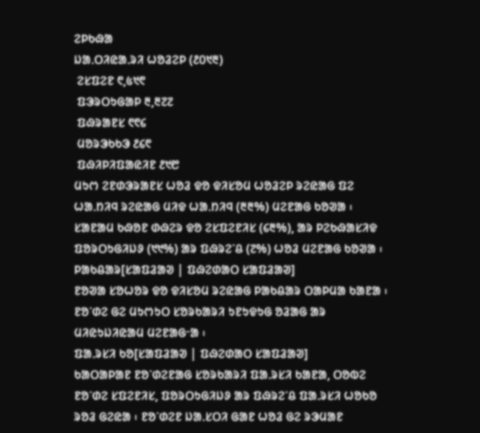ᱮᱞᱠᱷᱟ
ᱡᱟᱹᱛᱤᱭᱟᱹᱨᱤ ᱦᱚᱲᱮᱞ (᱒᱐᱑᱓)
 ᱮᱥᱯᱮᱱ ᱖,᱕᱑᱖
 ᱯᱳᱨᱛᱩᱜᱟᱞ ᱓,᱓᱗᱗
 ᱯᱷᱨᱟᱱᱥ ᱖᱖᱔
 ᱢᱚᱨᱳᱠᱠᱳ ᱒᱔᱖
 ᱯᱷᱤᱞᱤᱯᱟᱭᱤᱱ ᱒᱑᱘
ᱢᱩᱬ ᱮᱱᱰᱳᱨᱟᱱᱥ ᱦᱚᱲ ᱫᱚ ᱫᱤᱥᱚᱢ ᱦᱚᱲᱮᱞ ᱨᱮᱭᱟᱜ ᱯᱮ ᱦᱟᱹᱴᱤᱧ ᱨᱮᱭᱟᱜ ᱢᱤᱫ ᱦᱟᱹᱴᱤᱧ (᱓᱓%) ᱢᱮᱱᱟᱜ ᱠᱚᱣᱟ ᱾ ᱥᱟᱱᱟᱢ ᱠᱷᱚᱱ ᱰᱷᱮᱨ ᱫᱚ ᱮᱥᱯᱮᱱᱤᱥ (᱔᱓%), ᱟᱨ ᱞᱮᱠᱷᱟᱥᱤᱫ ᱯᱚᱨᱛᱩᱜᱤᱡᱽ (᱑᱑%) ᱟᱨ ᱯᱷᱨᱮᱸᱪ (᱗%) ᱦᱚᱲ ᱢᱮᱱᱟᱜ ᱠᱚᱣᱟ ᱾
ᱞᱟᱠᱪᱟᱨ[ᱥᱟᱯᱲᱟᱣ | ᱯᱷᱮᱰᱟᱛ ᱥᱟᱯᱲᱟᱣ]
ᱱᱚᱣᱟ ᱥᱚᱦᱚᱨ ᱫᱚ ᱫᱤᱥᱚᱢ ᱨᱮᱭᱟᱜ ᱞᱟᱠᱪᱟᱨ ᱛᱟᱞᱢᱟ ᱠᱟᱱᱟ ᱾ ᱱᱚᱸᱰᱮ ᱜᱮ ᱢᱩᱬᱩᱛ ᱥᱚᱨᱠᱟᱨᱤ ᱩᱱᱩᱫᱩᱜ ᱚᱲᱟᱜ ᱟᱨ ᱢᱤᱭᱩᱡᱤᱭᱟᱢ ᱢᱮᱱᱟᱜᱼᱟ ᱾
ᱯᱟᱹᱨᱥᱤ ᱠᱚ[ᱥᱟᱯᱲᱟᱣ | ᱯᱷᱮᱰᱟᱛ ᱥᱟᱯᱲᱟᱣ]
ᱠᱟᱛᱟᱞᱟᱱ ᱱᱚᱸᱰᱮᱱᱟᱜ ᱥᱚᱨᱠᱟᱨᱤ ᱯᱟᱹᱨᱥᱤ ᱠᱟᱱᱟ, ᱛᱚᱵᱮ ᱱᱚᱸᱰᱮ ᱥᱯᱮᱱᱤᱥ, ᱯᱚᱨᱛᱩᱜᱤᱡᱽ ᱟᱨ ᱯᱷᱨᱮᱸᱪ ᱯᱟᱹᱨᱥᱤ ᱦᱚᱠᱚ ᱨᱚᱲ ᱜᱮᱭᱟ ᱾ ᱱᱚᱸᱰᱮᱱ ᱡᱟᱹᱥᱛᱤ ᱜᱟᱱ ᱦᱚᱲ ᱜᱮ ᱨᱳᱢᱟᱱ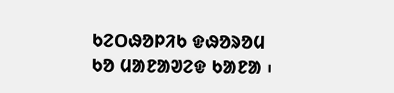ᱠᱮᱛᱷᱚᱞᱤᱠ ᱫᱷᱚᱨᱚᱢ ᱠᱚ ᱢᱟᱱᱟᱣᱮᱫ ᱠᱟᱱᱟ ᱾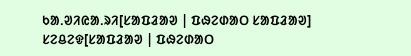ᱠᱟᱹᱣᱤᱭᱟᱹᱨᱤ[ᱥᱟᱯᱲᱟᱣ | ᱯᱷᱮᱰᱟᱛ ᱥᱟᱯᱲᱟᱣ]
ᱥᱮᱪᱮᱫ[ᱥᱟᱯᱲᱟᱣ | ᱯᱷᱮᱰᱟᱛ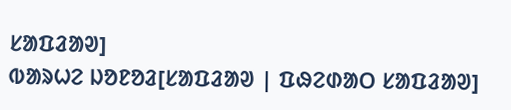ᱥᱟᱯᱲᱟᱣ]
ᱵᱟᱨᱦᱮ ᱡᱚᱱᱚᱲ[ᱥᱟᱯᱲᱟᱣ | ᱯᱷᱮᱰᱟᱛ ᱥᱟᱯᱲᱟᱣ]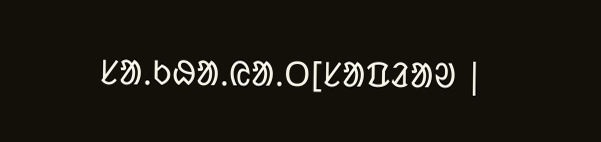ᱥᱟᱹᱠᱷᱟᱹᱭᱟᱹᱛ[ᱥᱟᱯᱲᱟᱣ |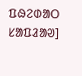ᱯᱷᱮᱰᱟᱛ ᱥᱟᱯᱲᱟᱣ]